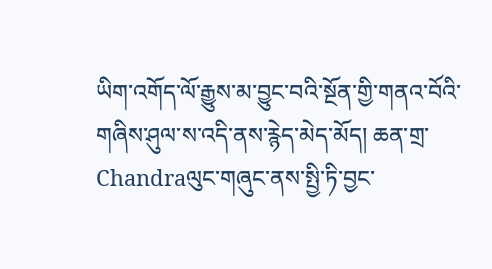ཡིག་འགོད་ལོ་རྒྱུས་མ་བྱུང་བའི་སྔོན་གྱི་གནའ་བོའི་གཞིས་ཤུལ་ས་འདི་ནས་རྙེད་མེད་མོད། ཆན་གྲ་ Chandraལུང་གཞུང་ནས་སྤྱི་ཏི་བྱང་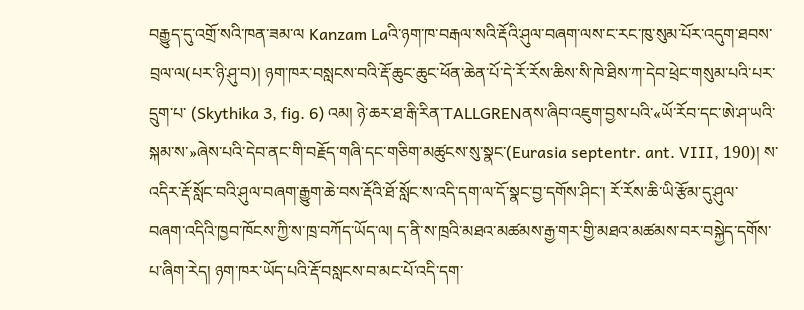བརྒྱུད་དུ་འགྲོ་སའི་ཁན་ཟམ་ལ Kanzam Laའི་ཉག་ཁ་བརྒལ་སའི་རྡོའི་ཤུལ་བཞག་ལས་ང་རང་ཁུ་སུམ་པོར་འདུག་ཐབས་བྲལ་ལ(པར་ཉི་ཤུ་བ)། ཉག་ཁར་བསླངས་བའི་རྡོ་ཆུང་ཆུང་ཕོན་ཆེན་པོ་དེ་རོ་རོས་ཆིས་སི་ཁེ་ཐིས་ཀ་དེབ་ཕྲེང་གསུམ་པའི་པར་དྲུག་པ་ (Skythika 3, fig. 6) འམ། ཉེ་ཆར་ཐ་རྒི་རིན་TALLGRENནས་ཞིབ་འཇུག་བྱས་པའི་«ཡོ་རོབ་དང་ཨེ་ཤ་ཡའི་སྐམ་ས་»ཞེས་པའི་དེབ་ནང་གི་བརྗོད་གཞི་དང་གཅིག་མཚུངས་སུ་སྣང་(Eurasia septentr. ant. VIII, 190)། ས་འདིར་རྡོ་སློང་བའི་ཤུལ་བཞག་རྒྱུག་ཆེ་བས་རྡོའི་ཐོ་སློང་ས་འདི་དག་ལ་དོ་སྣང་བྱ་དགོས་ཤིང་། རོ་རོས་ཆི་ཡི་རྩོམ་དུ་ཤུལ་བཞག་འདིའི་ཁྱབ་ཁོངས་ཀྱི་ས་ཁྲ་བཀོད་ཡོད་ལ། ད་ནི་ས་ཁྲའི་མཐའ་མཚམས་རྒྱ་གར་གྱི་མཐའ་མཚམས་བར་བསྐྱེད་དགོས་པ་ཞིག་རེད། ཉག་ཁར་ཡོད་པའི་རྡོ་བསླངས་བ་མང་པོ་འདི་དག་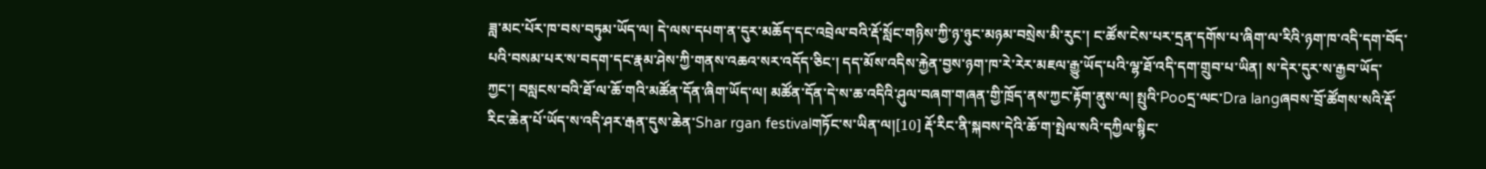ཟླ་མང་པོར་ཁ་བས་བཏུམ་ཡོད་ལ། དེ་ལས་དཔག་ན་དུར་མཆོད་དང་འབྲེལ་བའི་རྡོ་སློང་གཉིས་ཀྱི་ཉ་ཉུང་མཉམ་བསྲེས་མི་རུང་། ང་ཚོས་ངེས་པར་དྲན་དགོས་པ་ཞིག་ལ་རིའི་ཉག་ཁ་འདི་དག་བོད་པའི་བསམ་པར་ས་བདག་དང་རྣམ་ཤེས་ཀྱི་གནས་འཆའ་སར་འདོད་ཅིང་། དད་མོས་འདིས་རྐྱེན་བྱས་ཉག་ཁ་རེ་རེར་མཇལ་རྒྱུ་ཡོད་པའི་ལྷ་ཐོ་འདི་དག་གྲུབ་པ་ཡིན། ས་དེར་དུར་ས་རྒྱབ་ཡོད་ཀྱང་། བསླངས་བའི་ཐོ་ལ་ཆོ་གའི་མཚོན་དོན་ཞིག་ཡོད་ལ། མཚོན་དོན་དེ་ས་ཆ་འདིའི་ཤུལ་བཞག་གཞན་གྱི་ཁྲོད་ནས་ཀྱང་རྟོག་ནུས་ལ། སྤུའི་Pooདྲ་ལང་Dra langཞབས་བྲོ་ཚོགས་སའི་རྡོ་རིང་ཆེན་པོ་ཡོད་ས་འདི་ཤར་རྒན་དུས་ཆེན་Shar rgan festivalགཏོང་ས་ཡིན་ལ།[10] རྡོ་རིང་ནི་སྐབས་དེའི་ཆོ་ག་སྤེལ་སའི་དཀྱིལ་སྙིང་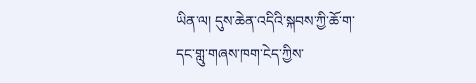ཡིན་ལ། དུས་ཆེན་འདིའི་སྐབས་ཀྱི་ཆོ་ག་དང་གླུ་གཞས་ཁག་ངེད་ཀྱིས་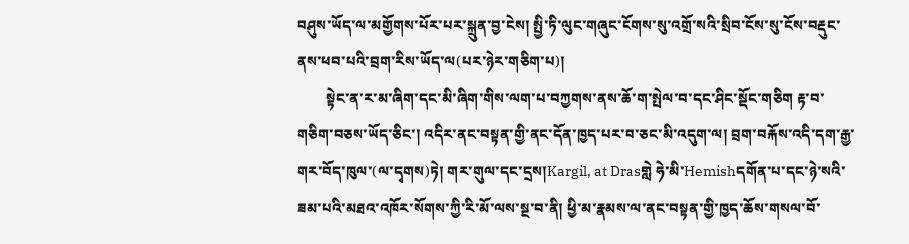བཤུས་ཡོད་ལ་མགྱོགས་པོར་པར་སྐྲུན་བྱ་ངེས། སྤྱི་ཏི་ལུང་གཞུང་ངོགས་སུ་འགྲོ་སའི་སྲིབ་ངོས་སུ་ངོས་བརྡུང་ནས་ཕབ་པའི་བྲག་རིས་ཡོད་ལ(པར་ཉེར་གཅིག་པ)།
        སྟེང་ན་ར་མ་ཞིག་དང་མི་ཞིག་གིས་ལག་པ་བཀྱགས་ནས་ཆོ་ག་སྤེལ་བ་དང་ཤིང་སྡོང་གཅིག རྟ་བ་གཅིག་བཅས་ཡོད་ཅིང་། འདིར་ནང་བསྟན་གྱི་ནང་དོན་ཁྱད་པར་བ་ཅང་མི་འདུག་ལ། བྲག་བརྐོས་འདི་དག་རྒྱ་གར་བོད་ཁུལ་(ལ་དྭགས)ཏེ། གར་གུལ་དང་དྲས།Kargil, at Drasགླེ ཧེ་མི་Hemishདགོན་པ་དང་ཉེ་སའི་ཟམ་པའི་མཐའ་འཁོར་སོགས་ཀྱི་རི་མོ་ལས་སྔ་བ་ནི། ཕྱི་མ་རྣམས་ལ་ནང་བསྟན་གྱི་ཁྱད་ཆོས་གསལ་བོ་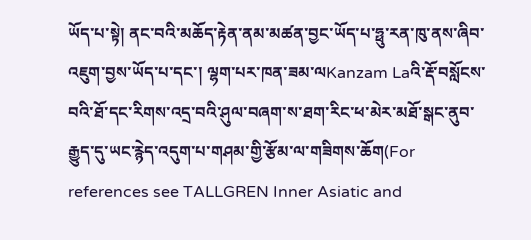ཡོད་པ་སྟེ། ནང་བའི་མཆོད་རྟེན་ནམ་མཚན་བྱང་ཡོད་པ་ཧྥུ་རན་ཁུ་ནས་ཞིབ་འཇུག་བྱས་ཡོད་པ་དང་། ལྷག་པར་ཁན་ཟམ་ལKanzam Laའི་རྡོ་བསློངས་བའི་ཐོ་དང་རིགས་འདྲ་བའི་ཤུལ་བཞག་ས་ཐག་རིང་ཕ་མེར་མཐོ་སྒང་ནུབ་རྒྱུད་དུ་ཡང་རྙེད་འདུག་པ་གཤམ་གྱི་རྩོམ་ལ་གཟིགས་ཆོག(For references see TALLGREN Inner Asiatic and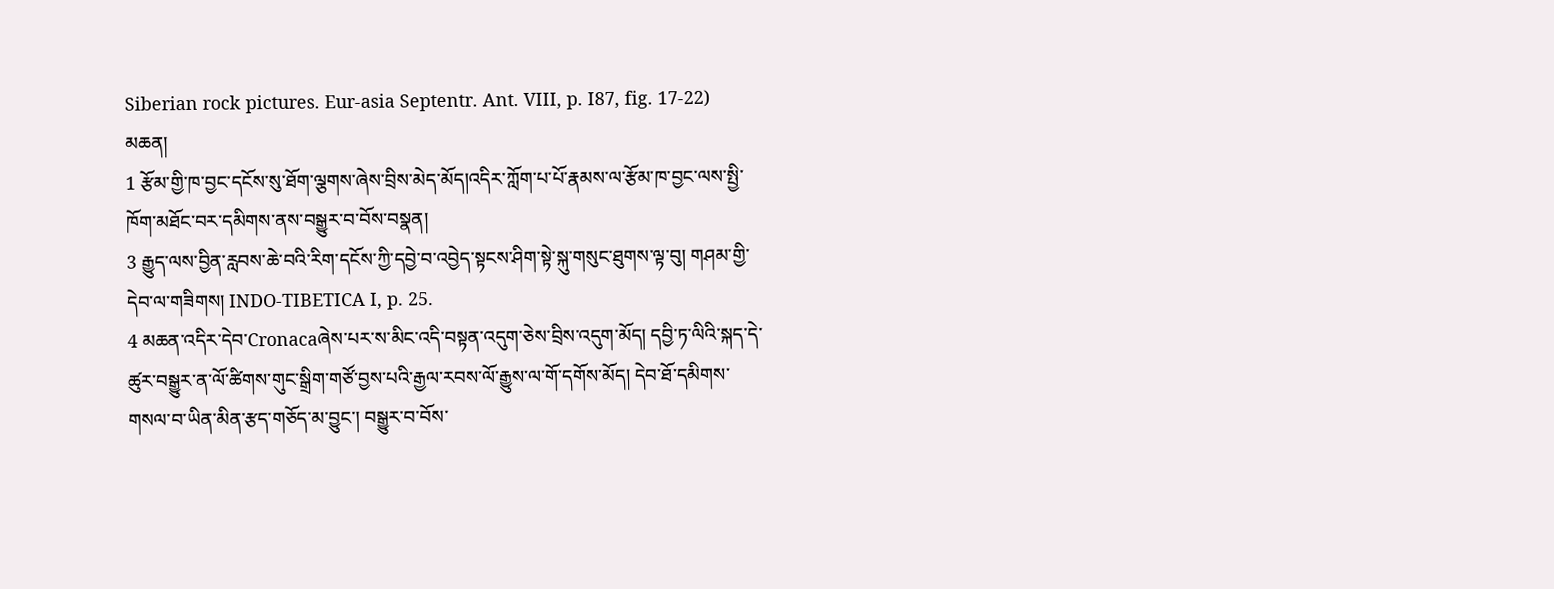Siberian rock pictures. Eur-asia Septentr. Ant. VIII, p. I87, fig. 17-22)
མཆན།
1 རྩོམ་གྱི་ཁ་བྱང་དངོས་སུ་ཐོག་ལྕགས་ཞེས་བྲིས་མེད་མོད།འདིར་ཀློག་པ་པོ་རྣམས་ལ་རྩོམ་ཁ་བྱང་ལས་སྤྱི་ཁོག་མཐོང་བར་དམིགས་ནས་བསྒྱུར་བ་བོས་བསྣན།
3 རྒྱུད་ལས་བྱིན་རླབས་ཆེ་བའི་རིག་དངོས་ཀྱི་དབྱེ་བ་འབྱེད་སྟངས་ཤིག་སྟེ་སྐུ་གསུང་ཐུགས་ལྟ་བུ། གཤམ་གྱི་དེབ་ལ་གཟིགས། INDO-TIBETICA I, p. 25.
4 མཆན་འདིར་དེབ་Cronacaཞེས་པར་ས་མིང་འདི་བསྟན་འདུག་ཅེས་བྲིས་འདུག་མོད། དབྱི་ཏ་ལིའི་སྐད་དེ་ཚུར་བསྒྱུར་ན་ལོ་ཚིགས་གུང་སྒྲིག་གཙོ་བྱས་པའི་རྒྱལ་རབས་ལོ་རྒྱུས་ལ་གོ་དགོས་མོད། དེབ་ཐོ་དམིགས་གསལ་བ་ཡིན་མིན་རྩད་གཅོད་མ་བྱུང་། བསྒྱུར་བ་བོས་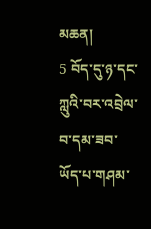མཆན།
5 བོད་དུ་ཉ་དང་ཀླུའི་བར་འབྲེལ་བ་དམ་ཟབ་ཡོད་པ་གཤམ་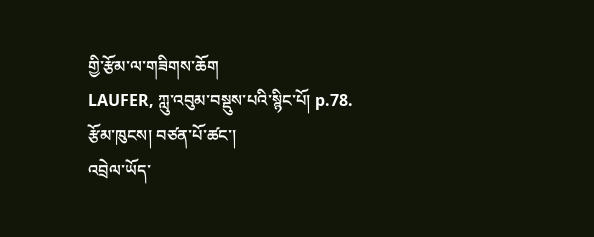གྱི་རྩོམ་ལ་གཟིགས་ཆོག
LAUFER, ཀླུ་འབུམ་བསྡུས་པའི་སྙིང་པོ། p.78.
རྩོམ་ཁུངས། བཙན་པོ་ཚང་།
འབྲེལ་ཡོད་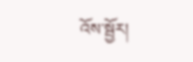འོས་སྦྱོར།